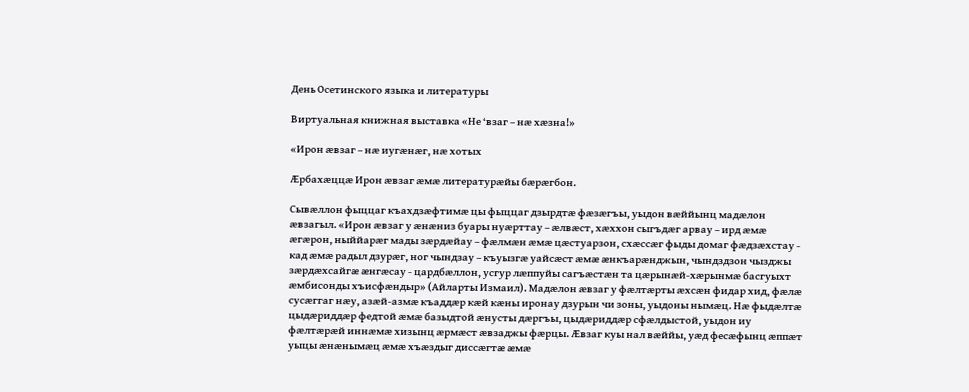День Осетинского языка и литературы

Виртуальная книжная выставка «Не ‘взаг – нæ хæзна!»

«Ирон æвзаг – нæ иугæнæг, нæ хотых

Æрбахæццæ Ирон æвзаг æмæ литературæйы бæрæгбон.

Сывæллон фыццаг къахдзæфтимæ цы фыццаг дзырдтæ фæзæгъы, уыдон вæййынц мадæлон æвзагыл. «Ирон æвзаг у æнæниз буары нуæрттау – æлвæст, хæххон сыгъдæг арвау – ирд æмæ æгæрон, ныййарæг мады зæрдæйау – фæлмæн æмæ цæстуарзон, схæссæг фыды домаг фæдзæхстау - кад æмæ радыл дзурæг, ног чындзау – къуызгæ уайсæст æмæ æнкъарæнджын, чындздзон чызджы зæрдæхсайгæ æнгæсау - цардбæллон, усгур лæппуйы сагъæстæн та цæрынæй-хæрынмæ басгуыхт æмбисонды хъисфæндыр» (Айларты Измаил). Мадæлон æвзаг у фæлтæрты æхсæн фидар хид, фæлæ сусæггаг нæу, азæй-азмæ къаддæр кæй кæны иронау дзурын чи зоны, уыдоны нымæц. Нæ фыдæлтæ цыдæриддæр федтой æмæ базыдтой æнусты дæргъы, цыдæриддæр сфæлдыстой, уыдон иу фæлтæрæй иннæмæ хизынц æрмæст æвзаджы фæрцы. Æвзаг куы нал вæййы, уæд фесæфынц æппæт уыцы æнæнымæц æмæ хъæздыг диссæгтæ æмæ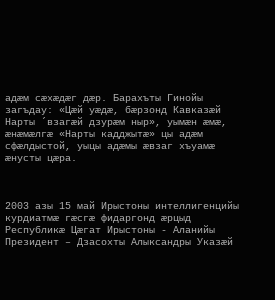адæм сæхæдæг дæр. Барахъты Гинойы загъдау: «Цæй уæдæ, бæрзонд Кавказæй Нарты ´взагæй дзурæм ныр», уымæн æмæ, æнæмæлгæ «Нарты кадджытæ» цы адæм сфæлдыстой, уыцы адæмы æвзаг хъуамæ æнусты цæра.



2003 азы 15 май Ирыстоны интеллигенцийы курдиатмæ гæсгæ фидаргонд æрцыд Республикæ Цæгат Ирыстоны - Аланийы Президент – Дзасохты Алыксандры Указæй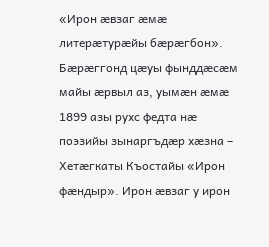«Ирон æвзаг æмæ литерæтурæйы бæрæгбон». Бæрæггонд цæуы фынддæсæм майы æрвыл аз, уымæн æмæ 1899 азы рухс федта нæ поэзийы зынаргъдæр хæзна – Хетæгкаты Къостайы «Ирон фæндыр». Ирон æвзаг у ирон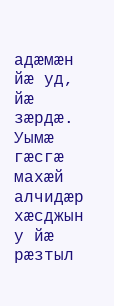адæмæн йæ уд, йæ зæрдæ. Уымæ гæсгæ махæй алчидæр хæсджын у йæ рæзтыл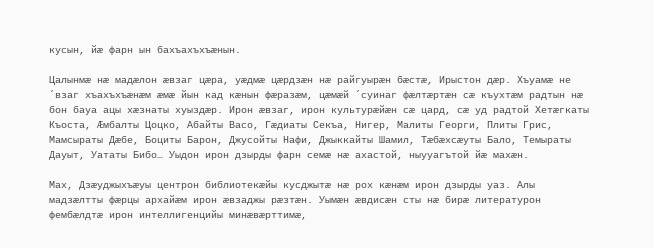кусын, йæ фарн ын бахъахъхъæнын.

Цалынмæ нæ мадæлон æвзаг цæра, уæдмæ цæрдзæн нæ райгуырæн бæстæ, Ирыстон дæр. Хъуамæ не ´взаг хъахъхъæнæм æмæ йын кад кæнын фæразæм, цæмæй ´суинаг фæлтæртæн сæ къухтæм радтын нæ бон бауа ацы хæзнаты хуыздæр. Ирон æвзаг, ирон культурæйæн сæ цард, сæ уд радтой Хетæгкаты Къоста, Æмбалты Цоцко, Абайты Васо, Гæдиаты Секъа, Нигер, Малиты Георги, Плиты Грис, Мамсыраты Дæбе, Боциты Барон, Джусойты Нафи, Джыккайты Шамил, Тæбæхсæуты Бало, Темыраты Дауыт, Уататы Бибо… Уыдон ирон дзырды фарн семæ нæ ахастой, ныууагътой йæ махæн.

Мах, Дзæуджыхъæуы центрон библиотекæйы кусджытæ нæ рох кæнæм ирон дзырды уаз. Алы мадзæлтты фæрцы архайæм ирон æвзаджы рæзтæн. Уымæн æвдисæн сты нæ бирæ литературон фембæлдтæ ирон интеллигенцийы минæвæрттимæ,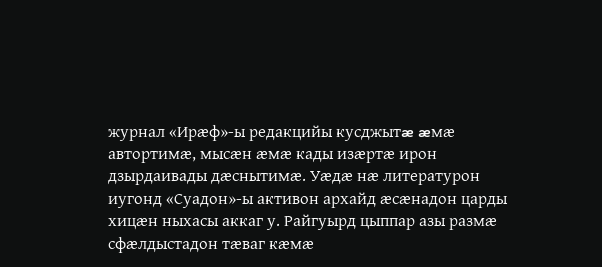журнал «Ирæф»-ы редакцийы кусджытæ æмæ автортимæ, мысæн æмæ кады изæртæ ирон дзырдаивады дæснытимæ. Уæдæ нæ литературон иугонд «Суадон»-ы активон архайд æсæнадон царды хицæн ныхасы аккаг у. Райгуырд цыппар азы размæ сфæлдыстадон тæваг кæмæ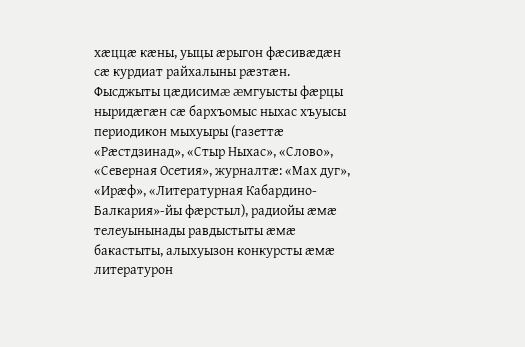хæццæ кæны, уыцы æрыгон фæсивæдæн сæ курдиат райхалыны рæзтæн. Фысджыты цæдисимæ æмгуысты фæрцы ныридæгæн сæ бархъомыс ныхас хъуысы периодикон мыхуыры (газеттæ «Рæстдзинад», «Стыр Ныхас», «Слово», «Северная Осетия», журналтæ: «Мах дуг», «Ирæф», «Литературная Кабардино-Балкария»-йы фæрстыл), радиойы æмæ телеуынынады равдыстыты æмæ бакастыты, алыхуызон конкурсты æмæ литературон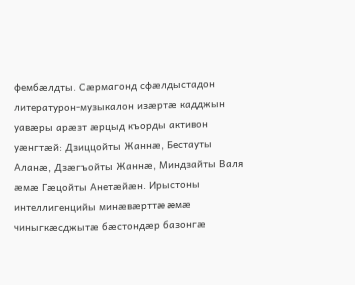фембæлдты. Сæрмагонд сфæлдыстадон литературон-музыкалон изæртæ кадджын уавæры арæзт æрцыд къорды активон уæнгтæй: Дзиццойты Жаннæ, Бестауты Аланæ, Дзæгъойты Жаннæ, Миндзайты Валя æмæ Гæцойты Анетæйæн. Ирыстоны интеллигенцийы минæвæрттæ æмæ чиныгкæсджытæ бæстондæр базонгæ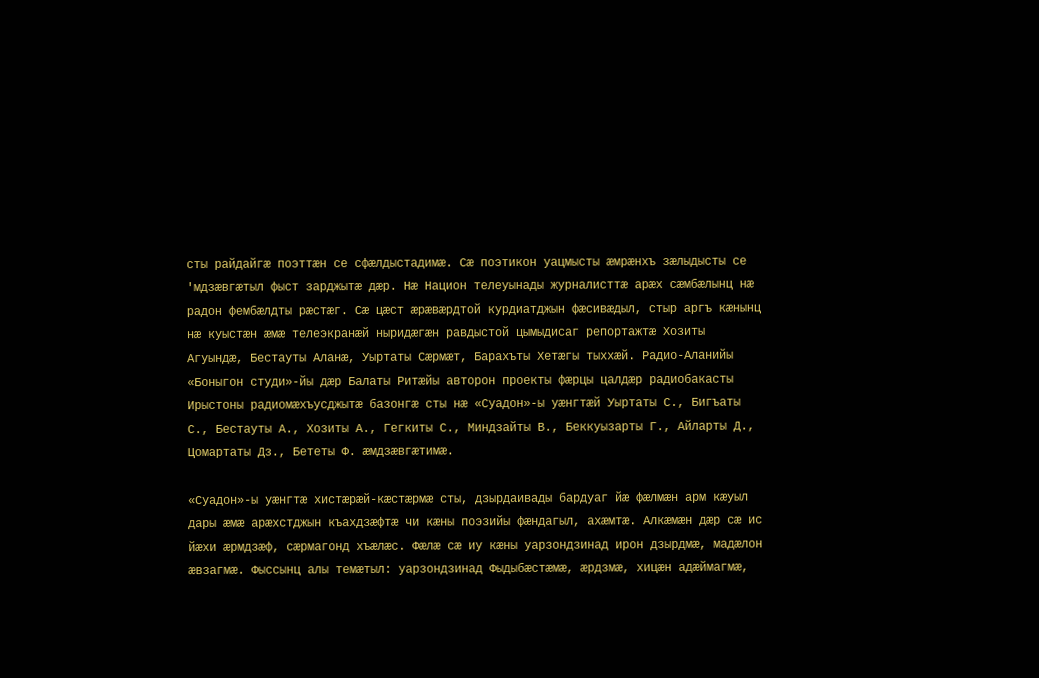сты райдайгæ поэттæн се сфæлдыстадимæ. Сæ поэтикон уацмысты æмрæнхъ зæлыдысты се 'мдзæвгæтыл фыст зарджытæ дæр. Нæ Национ телеуынады журналисттæ арæх сæмбæлынц нæ радон фембæлдты рæстæг. Сæ цæст æрæвæрдтой курдиатджын фæсивæдыл, стыр аргъ кæнынц нæ куыстæн æмæ телеэкранæй ныридæгæн равдыстой цымыдисаг репортажтæ Хозиты Агуындæ, Бестауты Аланæ, Уыртаты Сæрмæт, Барахъты Хетæгы тыххæй. Радио-Аланийы «Боныгон студи»-йы дæр Балаты Ритæйы авторон проекты фæрцы цалдæр радиобакасты Ирыстоны радиомæхъусджытæ базонгæ сты нæ «Суадон»-ы уæнгтæй Уыртаты С., Бигъаты С., Бестауты А., Хозиты А., Гегкиты С., Миндзайты В., Беккуызарты Г., Айларты Д., Цомартаты Дз., Бететы Ф. æмдзæвгæтимæ.

«Суадон»-ы уæнгтæ хистæрæй-кæстæрмæ сты, дзырдаивады бардуаг йæ фæлмæн арм кæуыл дары æмæ арæхстджын къахдзæфтæ чи кæны поэзийы фæндагыл, ахæмтæ. Алкæмæн дæр сæ ис йæхи æрмдзæф, сæрмагонд хъæлæс. Фæлæ сæ иу кæны уарзондзинад ирон дзырдмæ, мадæлон æвзагмæ. Фыссынц алы темæтыл: уарзондзинад Фыдыбæстæмæ, æрдзмæ, хицæн адæймагмæ,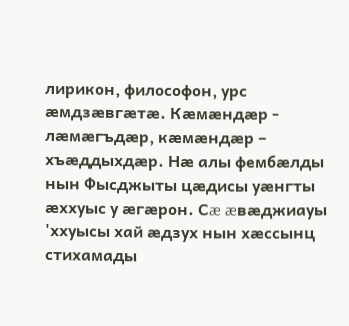лирикон, философон, урс æмдзæвгæтæ. Кæмæндæр - лæмæгъдæр, кæмæндæр – хъæддыхдæр. Нæ алы фембæлды нын Фысджыты цæдисы уæнгты æххуыс у æгæрон. Сæ æвæджиауы 'ххуысы хай æдзух нын хæссынц стихамады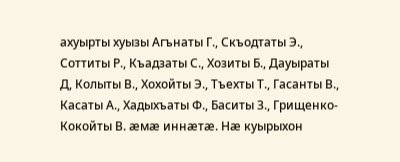ахуырты хуызы Агънаты Г., Скъодтаты Э., Соттиты Р., Къадзаты С., Хозиты Б., Дауыраты Д, Колыты В., Хохойты Э., Тъехты Т., Гасанты В., Касаты А., Хадыхъаты Ф., Баситы З., Грищенко-Кокойты В. æмæ иннæтæ. Нæ куырыхон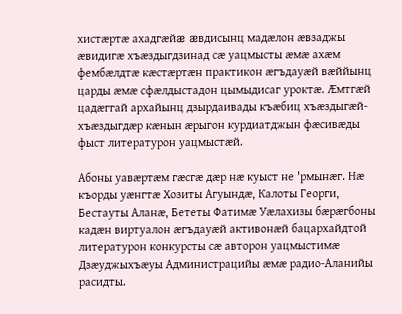хистæртæ ахадгæйæ æвдисынц мадæлон æвзаджы æвидигæ хъæздыгдзинад сæ уацмысты æмæ ахæм фембæлдтæ кæстæртæн практикон æгъдауæй вæййынц царды æмæ сфæлдыстадон цымыдисаг уроктæ. Æмтгæй цадæггай архайынц дзырдаивады къæбиц хъæздыгæй-хъæздыгдæр кæнын æрыгон курдиатджын фæсивæды фыст литературон уацмыстæй.

Абоны уавæртæм гæсгæ дæр нæ куыст не 'рмынæг. Нæ къорды уæнгтæ Хозиты Агуындæ, Калоты Георги, Бестауты Аланæ, Бететы Фатимæ Уæлахизы бæрæгбоны кадæн виртуалон æгъдауæй активонæй бацархайдтой литературон конкурсты сæ авторон уацмыстимæ Дзæуджыхъæуы Администрацийы æмæ радио-Аланийы расидты.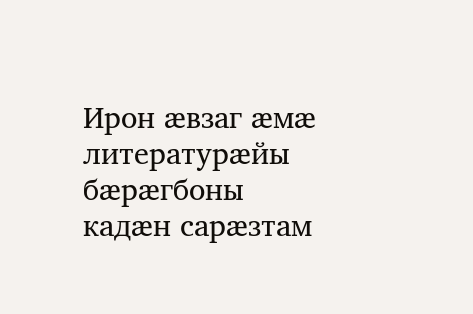Ирон æвзаг æмæ литературæйы бæрæгбоны кадæн сарæзтам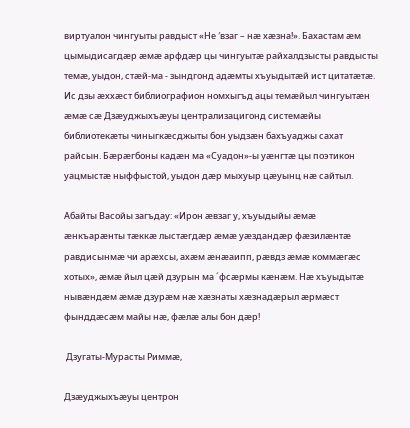виртуалон чингуыты равдыст «Не ′взаг – нæ хæзна!». Бахастам æм цымыдисагдæр æмæ арфдæр цы чингуытæ райхалдзысты равдысты темæ, уыдон, стæй-ма - зындгонд адæмты хъуыдытæй ист цитатæтæ. Ис дзы æххæст библиографион номхыгъд ацы темæйыл чингуытæн æмæ сæ Дзæуджыхъæуы централизацигонд системæйы библиотекæты чиныгкæсджыты бон уыдзæн бахъуаджы сахат райсын. Бæрæгбоны кадæн ма «Суадон»-ы уæнгтæ цы поэтикон уацмыстæ ныффыстой, уыдон дæр мыхуыр цæуынц нæ сайтыл.

Абайты Васойы загъдау: «Ирон æвзаг у, хъуыдыйы æмæ æнкъарæнты тæккæ лыстæгдæр æмæ уæздандæр фæзилæнтæ равдисынмæ чи арæхсы, ахæм æнæаипп, рæвдз æмæ коммæгæс хотых», æмæ йыл цæй дзурын ма ´фсæрмы кæнæм. Нæ хъуыдытæ нывæндæм æмæ дзурæм нæ хæзнаты хæзнадæрыл æрмæст фынддæсæм майы нæ, фæлæ алы бон дæр!

 Дзугаты-Мурасты Риммæ,

Дзæуджыхъæуы центрон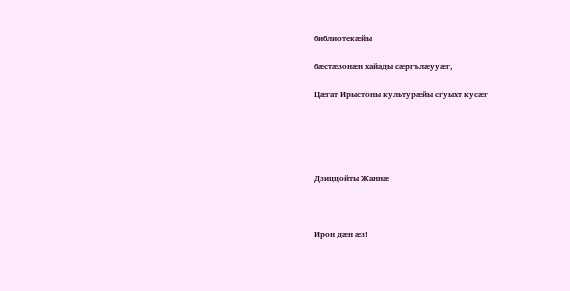библиотекæйы

бæстæзонæн хайады сæргълæууæг,

Цæгат Ирыстоны культурæйы сгуыхт кусæг





Дзиццойты Жаннæ



Ирон дæн æз!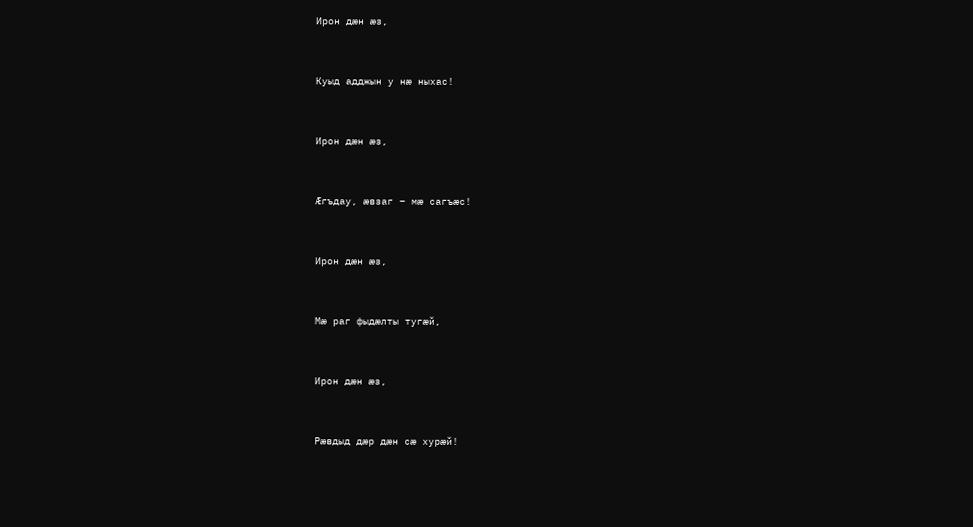Ирон дæн æз,



Куыд адджын у нæ ныхас!



Ирон дæн æз,



Æгъдау, æвзаг – мæ сагъæс!



Ирон дæн æз,



Мæ раг фыдæлты тугæй,



Ирон дæн æз,



Рæвдыд дæр дæн сæ хурæй!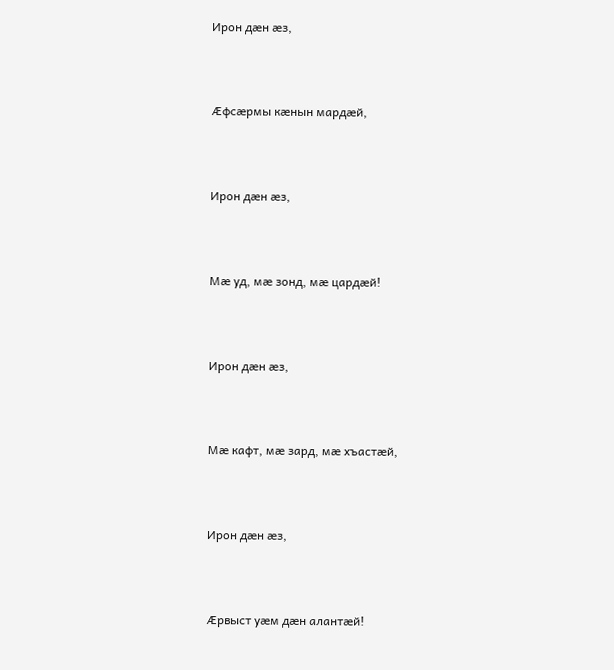Ирон дæн æз,



Æфсæрмы кæнын мардæй,



Ирон дæн æз,



Мæ уд, мæ зонд, мæ цардæй!



Ирон дæн æз,



Мæ кафт, мæ зард, мæ хъастæй,



Ирон дæн æз,



Æрвыст уæм дæн алантæй!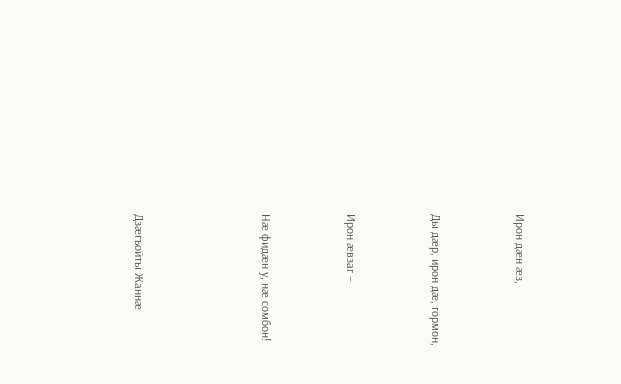Ирон дæн æз,



Ды дæр, ирон дæ, гормон,



Ирон æвзаг –



Нæ фидæн у, нæ сомбон!





Дзæгъойты Жаннæ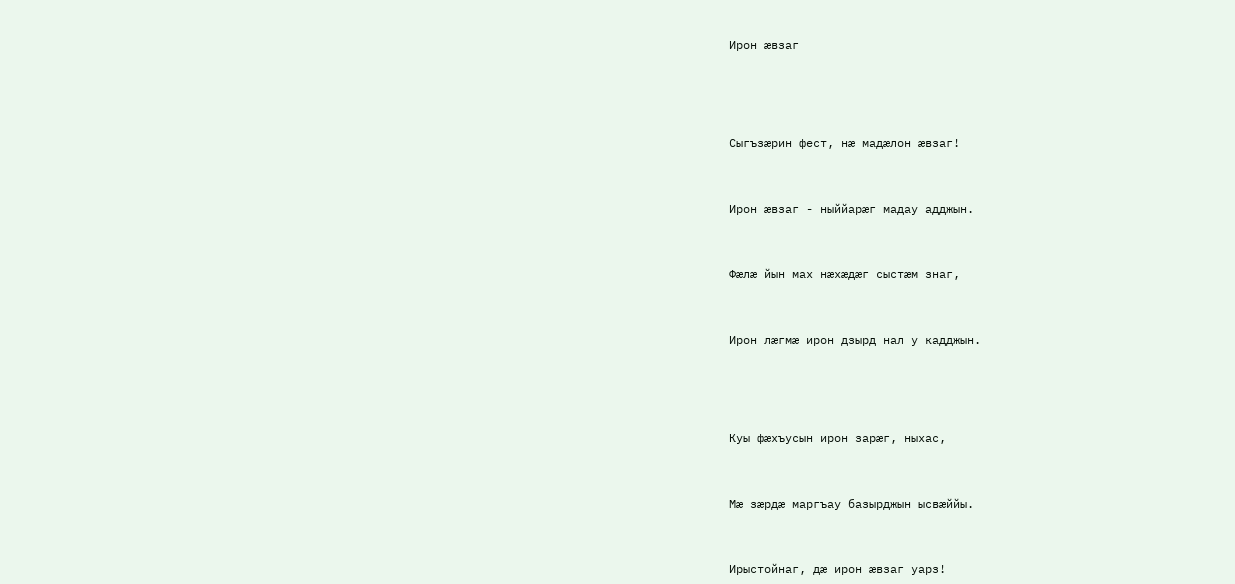Ирон æвзаг





Сыгъзæрин фест, нæ мадæлон æвзаг!



Ирон æвзаг - ныййарæг мадау адджын.



Фæлæ йын мах нæхæдæг сыстæм знаг,



Ирон лæгмæ ирон дзырд нал у кадджын.





Куы фæхъусын ирон зарæг, ныхас,



Мæ зæрдæ маргъау базырджын ысвæййы.



Ирыстойнаг, дæ ирон æвзаг уарз!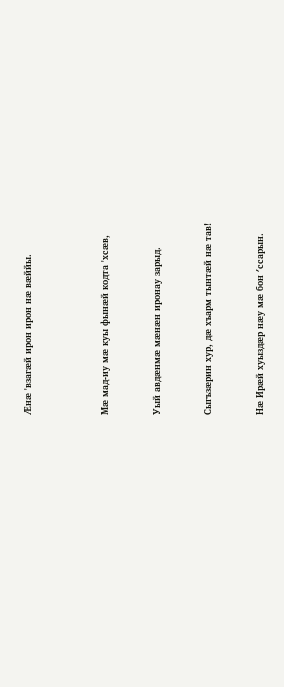Æнæ 'взагæй ирон ирон нæ вæййы.





Мæ мад-иу мæ куы фынæй кодта 'хсæв,



Уый авдæнмæ мæнæн иронау зарыд.



Сыгъзæрин хур, дæ хъарм тынтæй нæ тав!



Нæ Ирæй хуыздæр нæу мæ бон ′ссарын.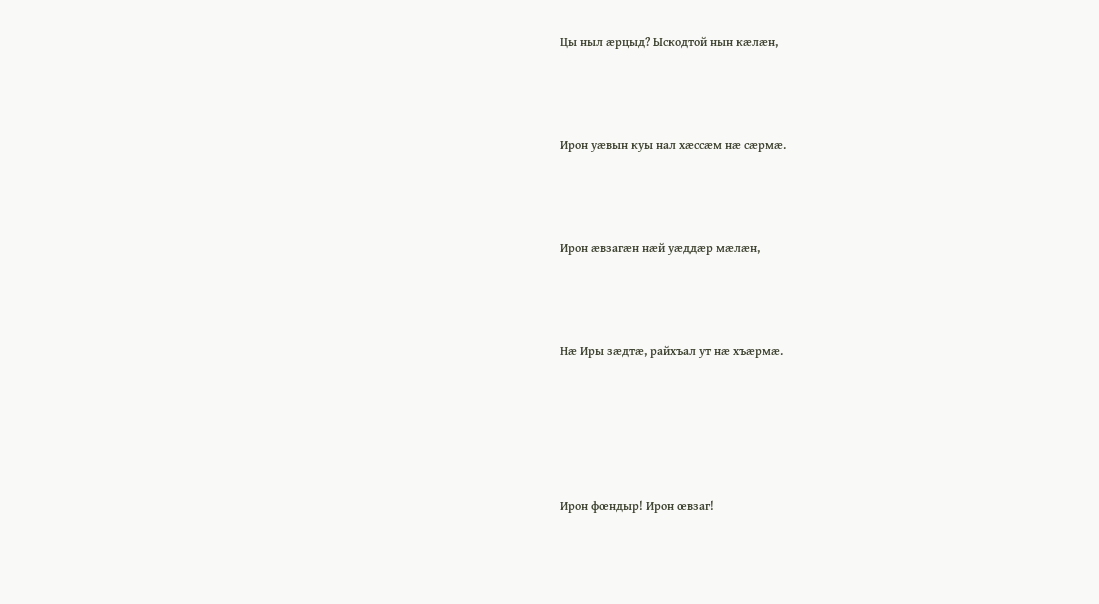Цы ныл æрцыд? Ыскодтой нын кæлæн,



Ирон уæвын куы нал хæссæм нæ сæрмæ.



Ирон æвзагæн нæй уæддæр мæлæн,



Нæ Иры зæдтæ, райхъал ут нæ хъæрмæ.





Ирон фœндыр! Ирон œвзаг!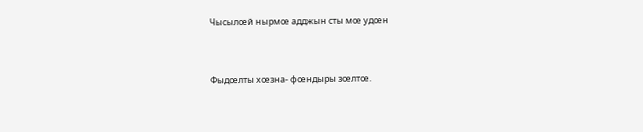Чысылœй нырмœ адджын сты мœ удœн



Фыдœлты хœзна- фœндыры зœлтœ.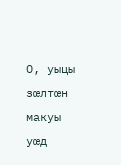О, уыцы зœлтœн макуы уœд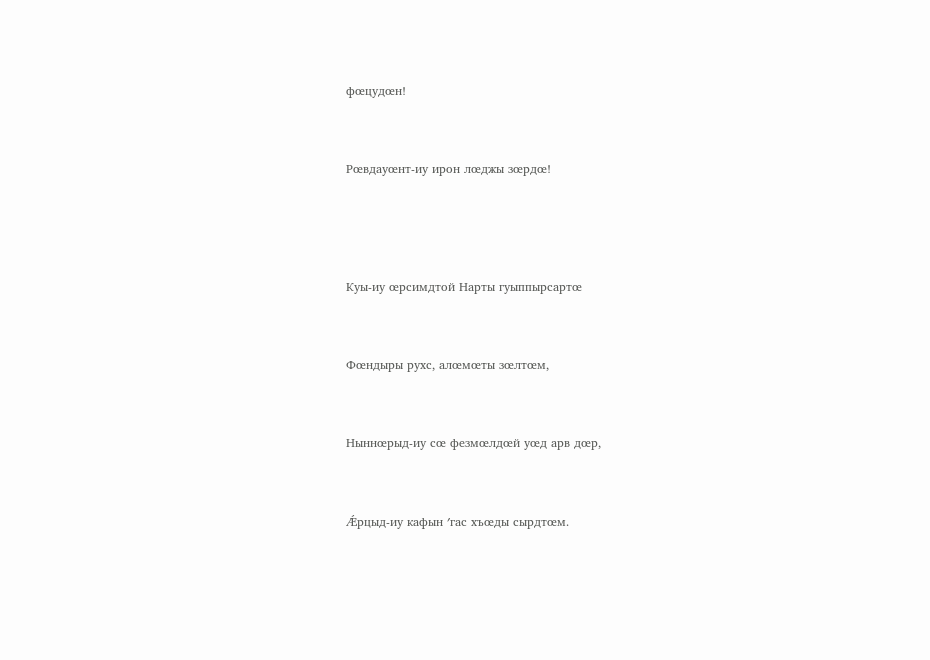фœцудœн!



Рœвдауœнт-иу ирон лœджы зœрдœ!





Куы-иу œрсимдтой Нарты гуыппырсартœ



Фœндыры рухс, алœмœты зœлтœм,



Ныннœрыд-иу сœ фезмœлдœй уœд арв дœр,



Ǽрцыд-иу кафын ′гас хъœды сырдтœм.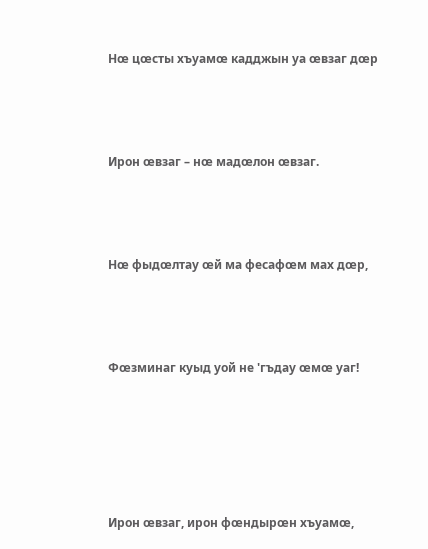Нœ цœсты хъуамœ кадджын уа œвзаг дœр



Ирон œвзаг – нœ мадœлон œвзаг.



Нœ фыдœлтау œй ма фесафœм мах дœр,



Фœзминаг куыд уой не 'гъдау œмœ уаг!





Ирон œвзаг, ирон фœндырœн хъуамœ,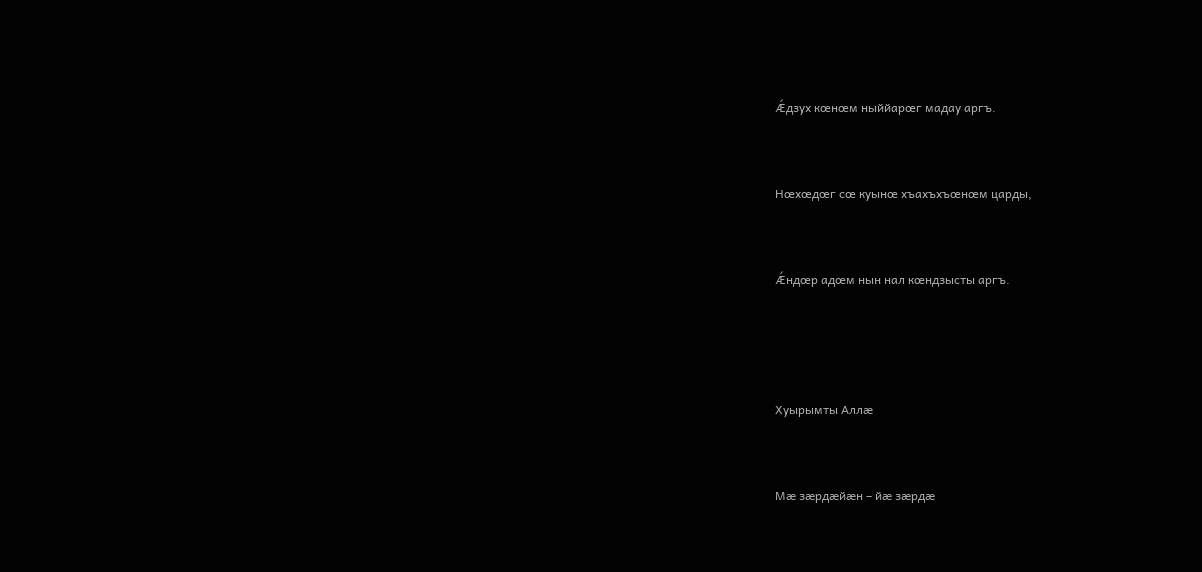Ǽдзух кœнœм ныййарœг мадау аргъ.



Нœхœдœг сœ куынœ хъахъхъœнœм царды,



Ǽндœр адœм нын нал кœндзысты аргъ.





Хуырымты Аллæ



Мæ зæрдæйæн – йæ зæрдæ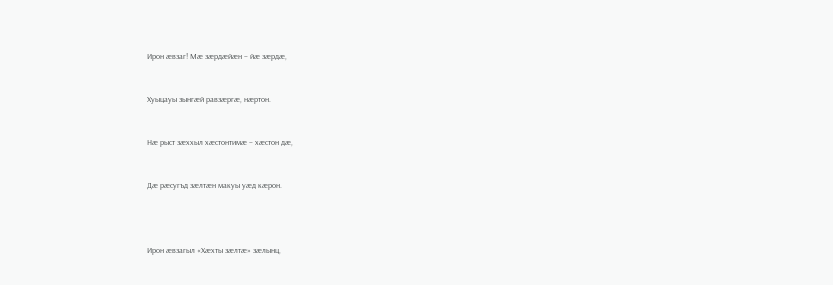Ирон æвзаг! Мæ зæрдæйæн – йæ зæрдæ,



Хуыцауы зынгæй равзæргæ, нæртон.



Нæ рыст зæххыл хæстонтимæ – хæстон дæ,



Дæ рæсугъд зæлтæн макуы уæд кæрон.





Ирон æвзагыл «Хæхты зæлтæ» зæлынц,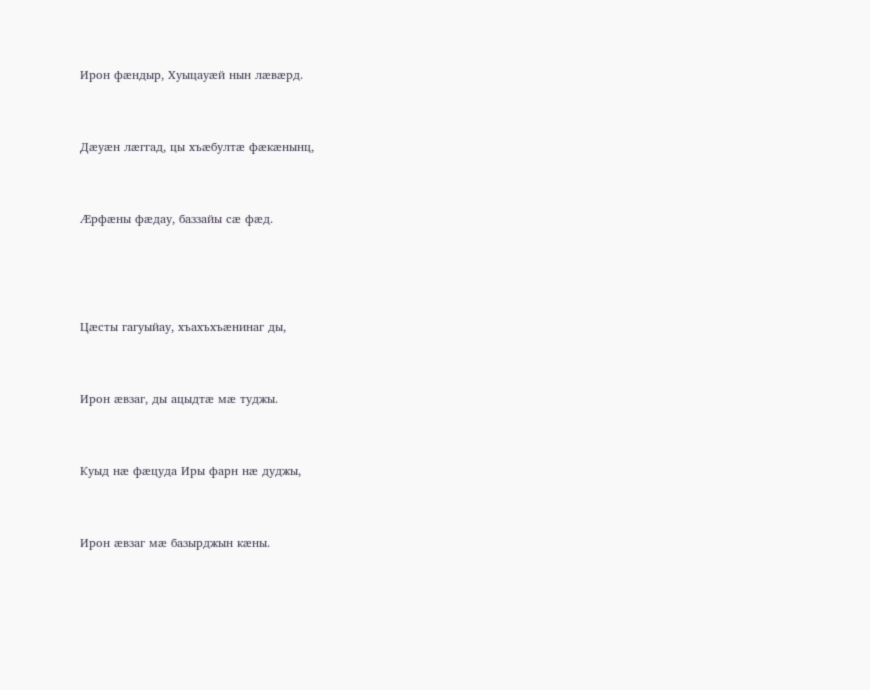Ирон фæндыр, Хуыцауæй нын лæвæрд.



Дæуæн лæггад, цы хъæбултæ фæкæнынц,



Æрфæны фæдау, баззайы сæ фæд.





Цæсты гагуыйау, хъахъхъæнинаг ды,



Ирон æвзаг, ды ацыдтæ мæ туджы.



Куыд нæ фæцуда Иры фарн нæ дуджы,



Ирон æвзаг мæ базырджын кæны.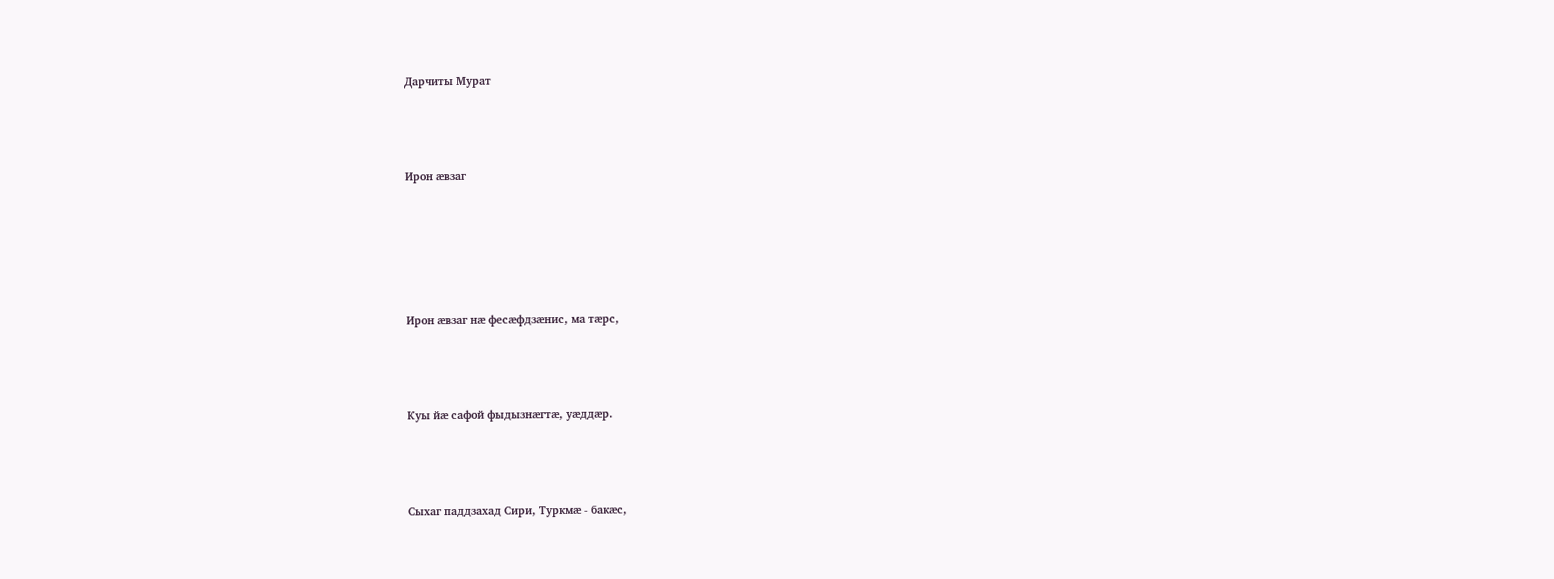Дарчиты Мурат



Ирон æвзаг





Ирон æвзаг нæ фесæфдзæнис, ма тæрс,



Куы йæ сафой фыдызнæгтæ, уæддæр.



Сыхаг паддзахад Сири, Туркмæ - бакæс,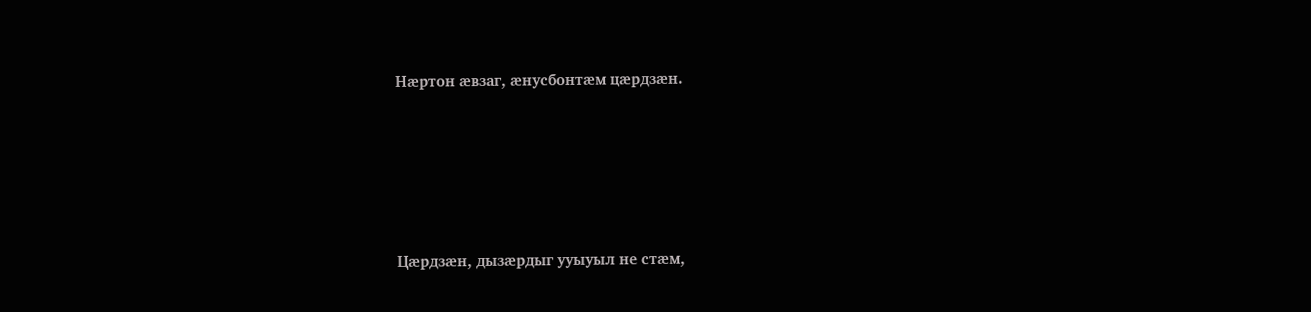Нæртон æвзаг, æнусбонтæм цæрдзæн.





Цæрдзæн, дызæрдыг ууыуыл не стæм,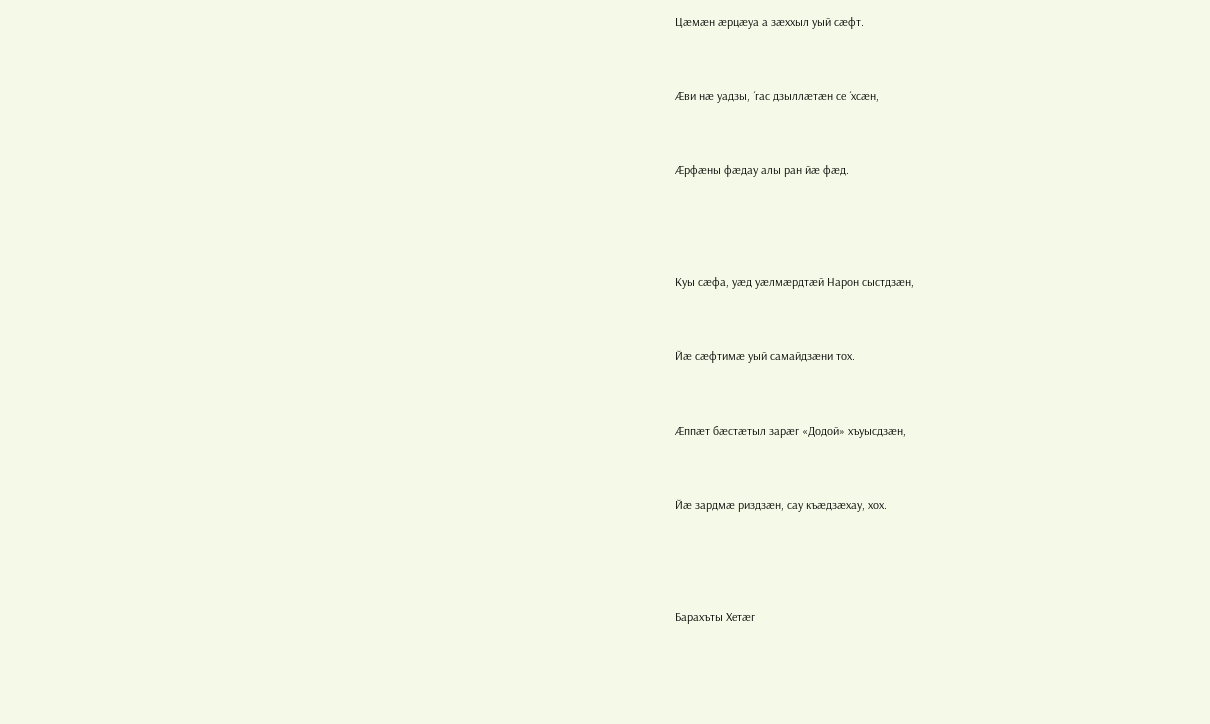Цæмæн æрцæуа а зæххыл уый сæфт.



Æви нæ уадзы, ´гас дзыллæтæн се ´хсæн,



Æрфæны фæдау алы ран йæ фæд.





Куы сæфа, уæд уæлмæрдтæй Нарон сыстдзæн,



Йæ сæфтимæ уый самайдзæни тох.



Æппæт бæстæтыл зарæг «Додой» хъуысдзæн,



Йæ зардмæ риздзæн, сау къæдзæхау, хох.





Барахъты Хетæг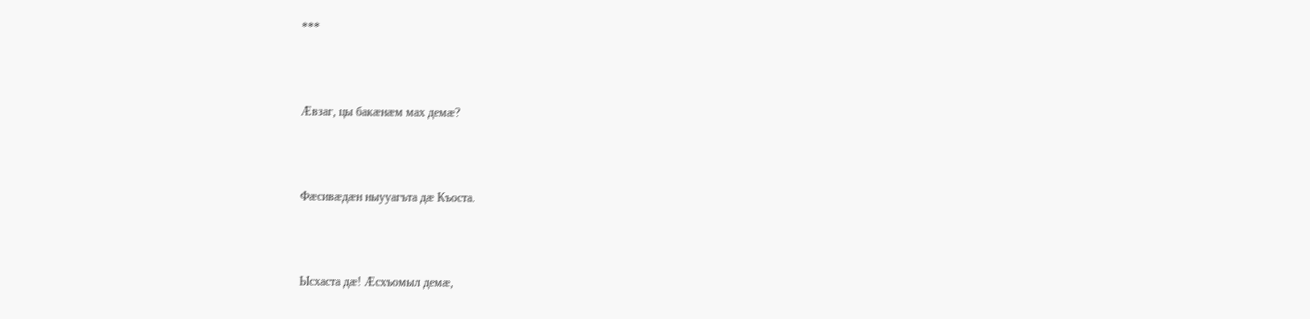***



Æвзаг, цы бакæнæм мах демæ?



Фæсивæдæн ныууагъта дæ Къоста.



Ысхаста дæ! Æсхъомыл демæ,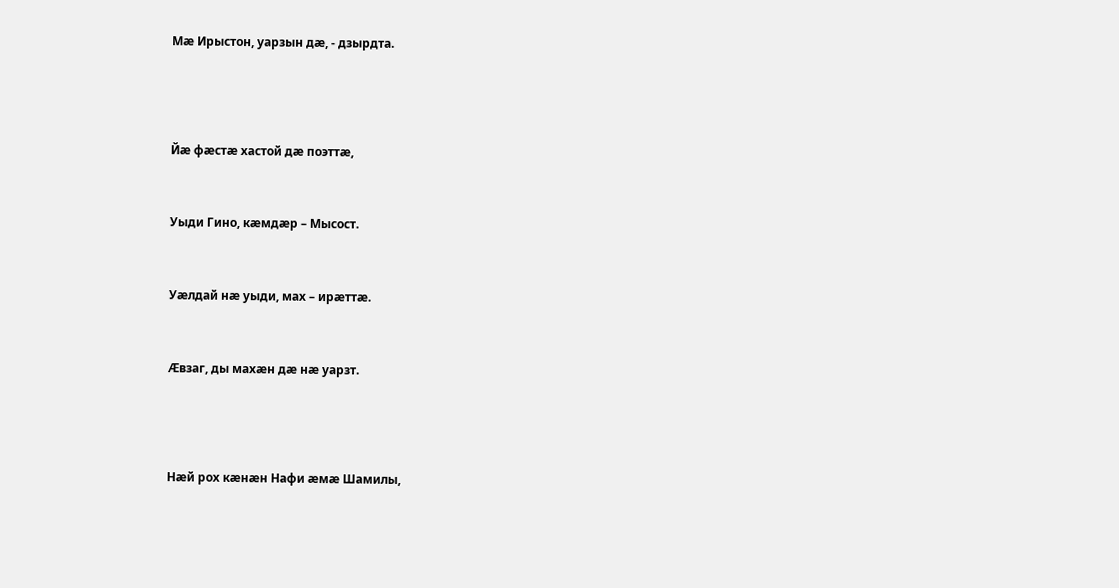Мæ Ирыстон, уарзын дæ, - дзырдта.





Йæ фæстæ хастой дæ поэттæ,



Уыди Гино, кæмдæр – Мысост.



Уæлдай нæ уыди, мах – ирæттæ.



Æвзаг, ды махæн дæ нæ уарзт.





Нæй рох кæнæн Нафи æмæ Шамилы,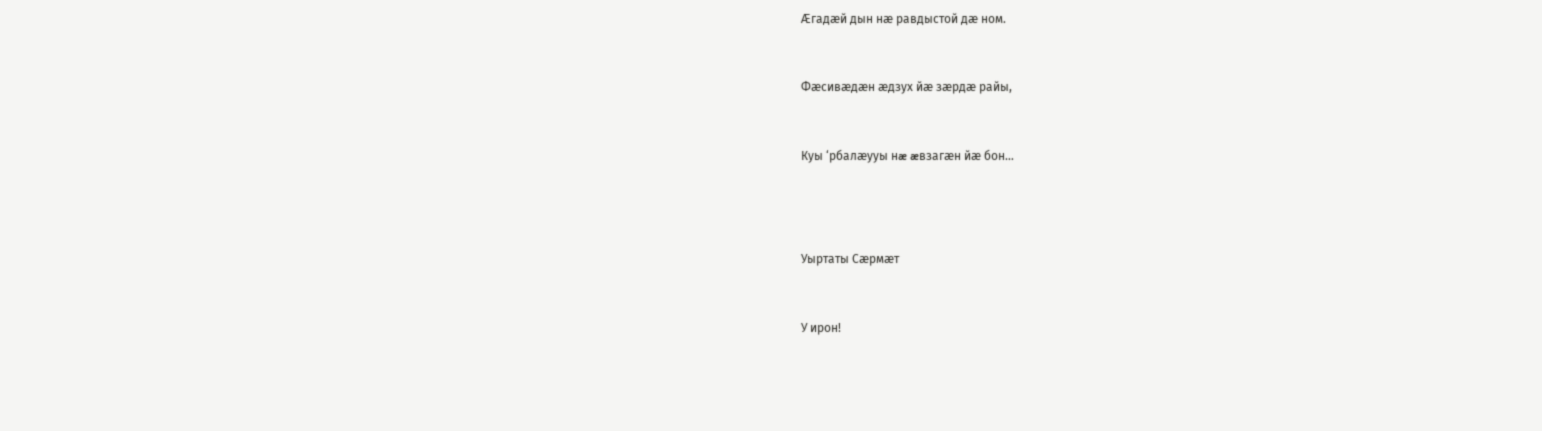Æгадæй дын нæ равдыстой дæ ном.



Фæсивæдæн æдзух йæ зæрдæ райы,



Куы ‘рбалæууы нæ æвзагæн йæ бон…





Уыртаты Сæрмæт



У ирон!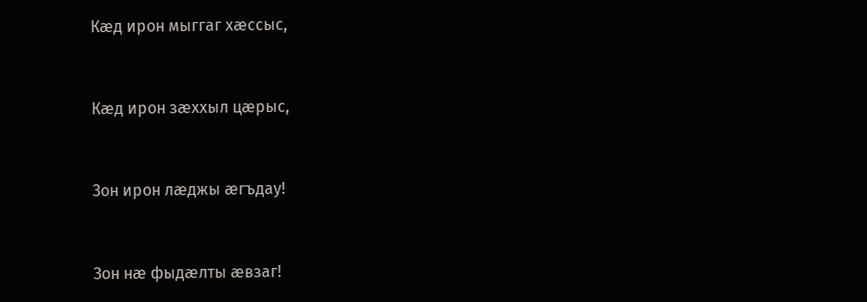Кӕд ирон мыггаг хӕссыс,



Кӕд ирон зӕххыл цӕрыс,



Зон ирон лӕджы ӕгъдау!



Зон нӕ фыдӕлты ӕвзаг!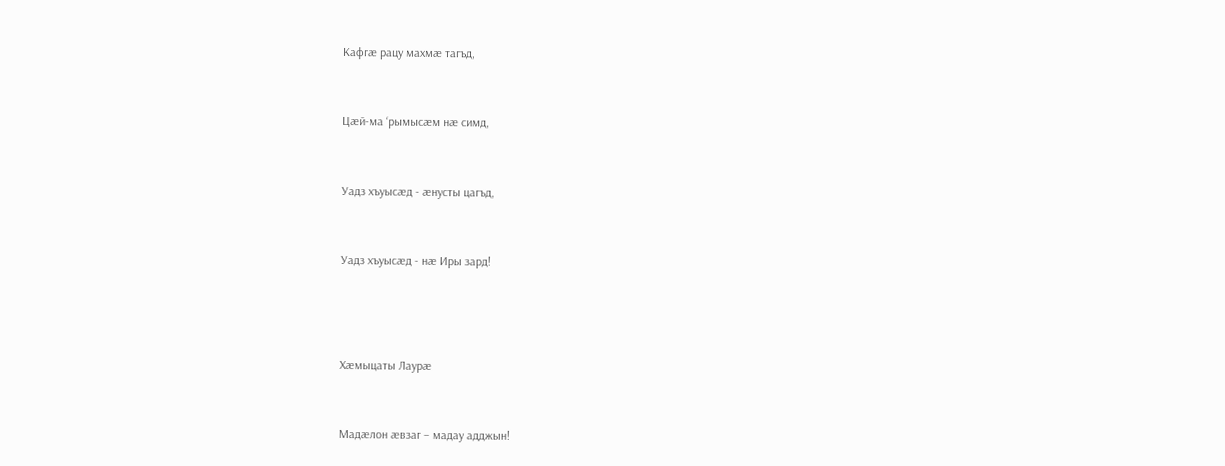Кафгӕ рацу махмӕ тагъд,



Цæй-ма ‘рымысӕм нæ симд,



Уадз хъуысӕд - ӕнусты цагъд,



Уадз хъуысӕд - нӕ Иры зард!





Хæмыцаты Лаурæ



Мадæлон æвзаг – мадау адджын!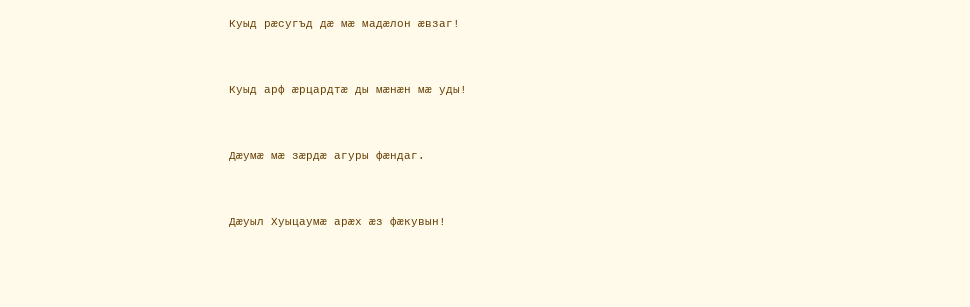Куыд рæсугъд дæ мæ мадæлон æвзаг!



Куыд арф æрцардтæ ды мæнæн мæ уды!



Дæумæ мæ зæрдæ агуры фæндаг.



Дæуыл Хуыцаумæ арæх æз фæкувын!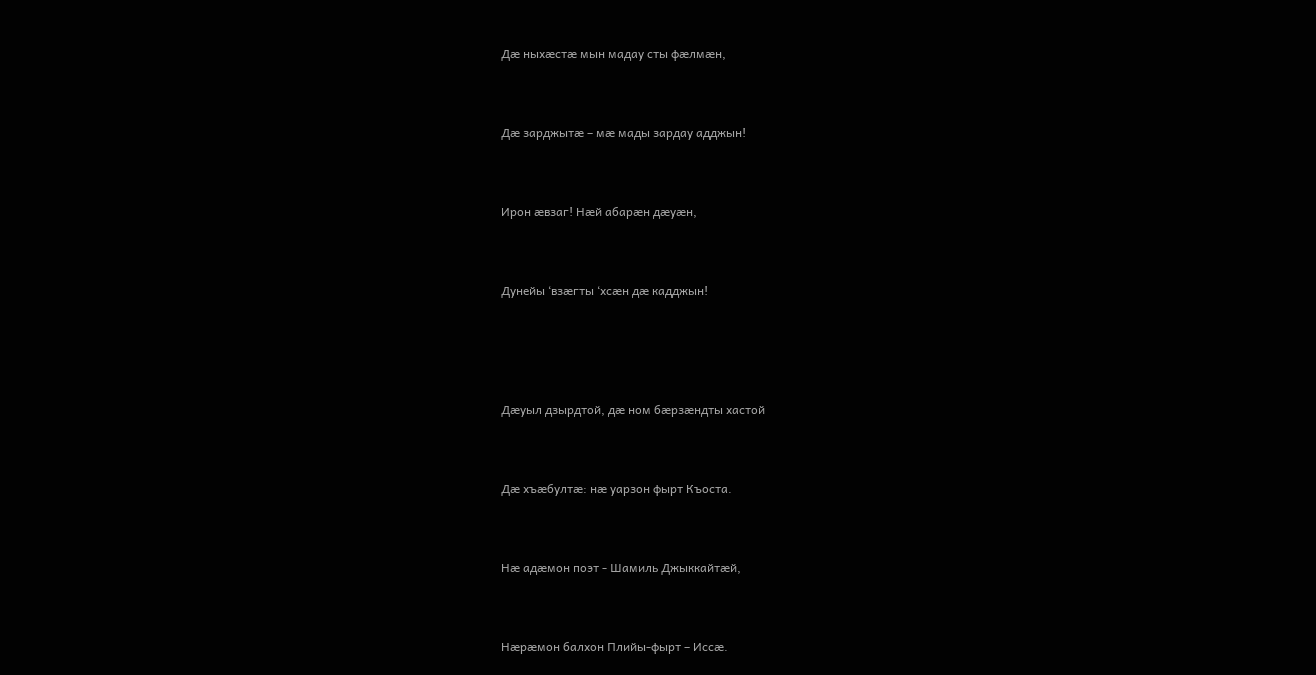Дæ ныхæстæ мын мадау сты фæлмæн,



Дæ зарджытæ – мæ мады зардау адджын!



Ирон æвзаг! Нæй абарæн дæуæн,



Дунейы ‘взæгты ‘хсæн дæ кадджын!





Дæуыл дзырдтой, дæ ном бæрзæндты хастой



Дæ хъæбултæ: нæ уарзон фырт Къоста.



Нæ адæмон поэт - Шамиль Джыккайтæй,



Нæрæмон балхон Плийы-фырт – Иссæ.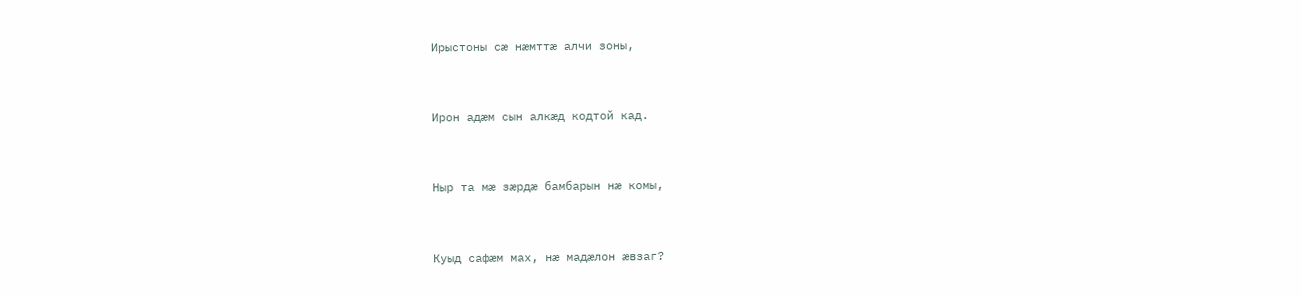Ирыстоны сæ нæмттæ алчи зоны,



Ирон адæм сын алкæд кодтой кад.



Ныр та мæ зæрдæ бамбарын нæ комы,



Куыд сафæм мах, нæ мадæлон æвзаг?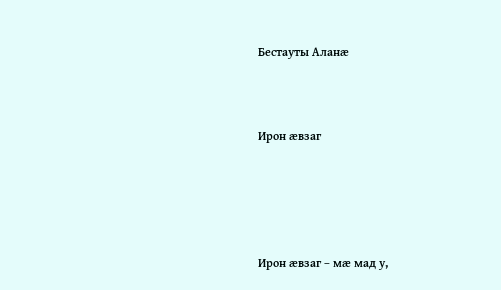Бестауты Аланæ



Ирон æвзаг





Ирон æвзаг – мæ мад у,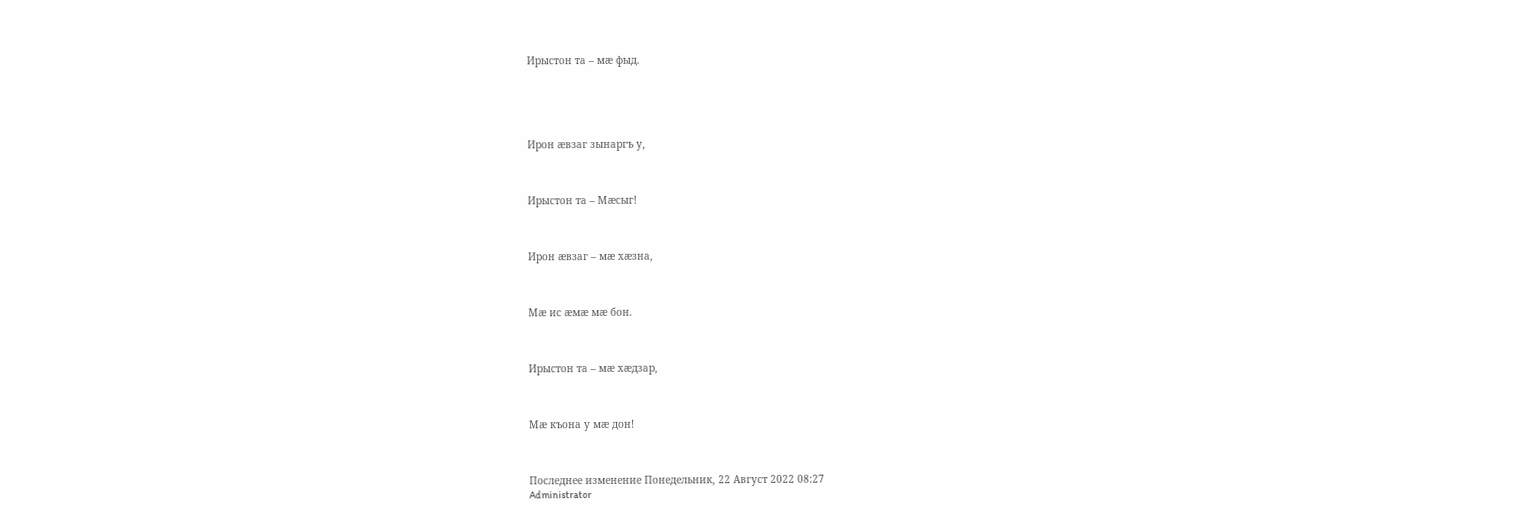Ирыстон та – мæ фыд.





Ирон æвзаг зынаргъ у,



Ирыстон та – Мæсыг!



Ирон æвзаг – мæ хæзна,



Мæ ис æмæ мæ бон.



Ирыстон та – мæ хæдзар,



Мæ къона у мæ дон!



Последнее изменение Понедельник, 22 Август 2022 08:27
Administrator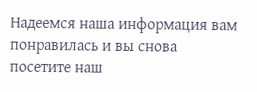Надеемся наша информация вам понравилась и вы снова посетите наш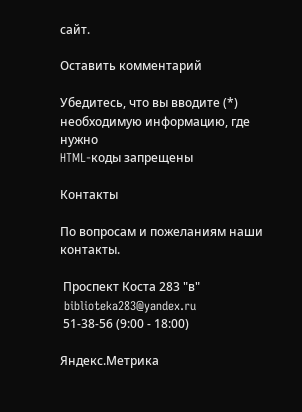сайт.

Оставить комментарий

Убедитесь, что вы вводите (*) необходимую информацию, где нужно
HTML-коды запрещены

Контакты

По вопросам и пожеланиям наши контакты.

 Проспект Коста 283 "в"
 biblioteka283@yandex.ru
 51-38-56 (9:00 - 18:00)

Яндекс.Метрика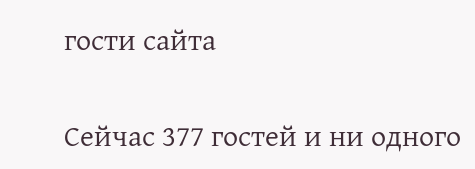гости сайта

Сейчас 377 гостей и ни одного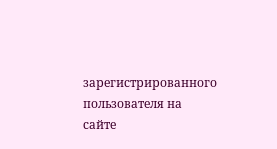зарегистрированного пользователя на сайте